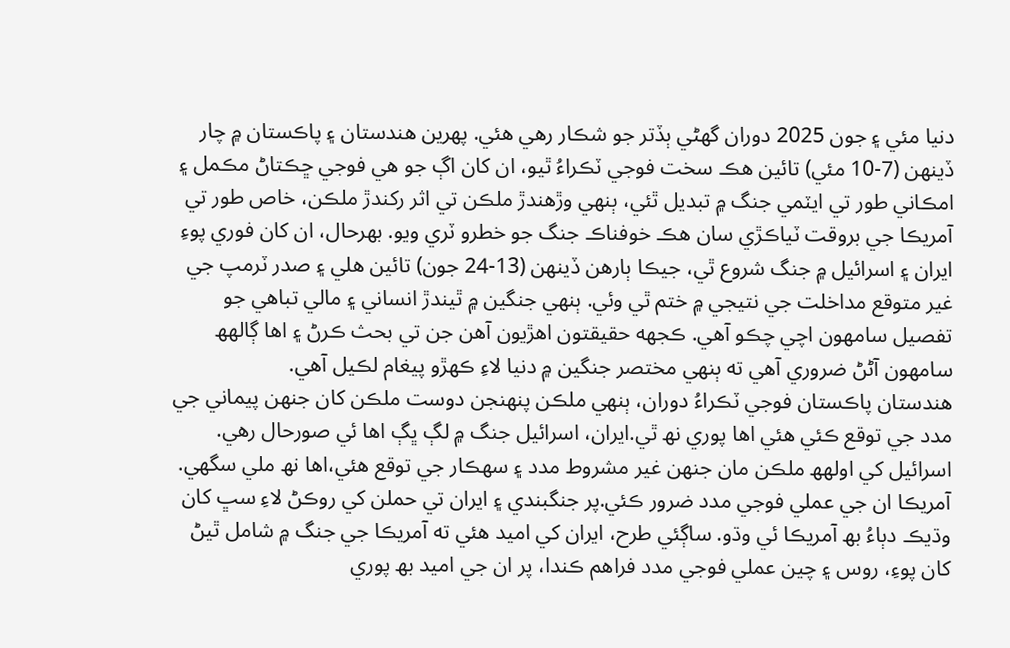دنيا مئي ۽ جون 2025 دوران گھڻي ٻڏتر جو شڪار رھي هئي. پهرين هندستان ۽ پاڪستان ۾ چار ڏينهن (7-10 مئي) تائين هڪ سخت فوجي ٽڪراءُ ٿيو، ان کان اڳ جو هي فوجي ڇڪتاڻ مڪمل ۽ امڪاني طور تي ايٽمي جنگ ۾ تبديل ٿئي، ٻنهي وڙھندڙ ملڪن تي اثر رکندڙ ملڪن، خاص طور تي آمريڪا جي بروقت ٽياڪڙي سان هڪ خوفناڪ جنگ جو خطرو ٽري ويو. بهرحال، ان کان فوري پوءِ ايران ۽ اسرائيل ۾ جنگ شروع ٿي، جيڪا ٻارهن ڏينهن (13-24 جون) تائين هلي ۽ صدر ٽرمپ جي غير متوقع مداخلت جي نتيجي ۾ ختم ٿي وئي. ٻنهي جنگين ۾ ٿيندڙ انساني ۽ مالي تباهي جو تفصيل سامهون اچي چڪو آهي. ڪجهه حقيقتون اھڙيون آهن جن تي بحث ڪرڻ ۽ اھا ڳالھھ سامھون آڻڻ ضروري آهي ته ٻنھي مختصر جنگين ۾ دنيا لاءِ ڪهڙو پيغام لڪيل آھي.
هندستان پاڪستان فوجي ٽڪراءُ دوران، ٻنهي ملڪن پنهنجن دوست ملڪن کان جنھن پيماني جي مدد جي توقع ڪئي ھئي اھا پوري نھ ٿي.ايران، اسرائيل جنگ ۾ لڳ ڀڳ اھا ئي صورحال رھي. اسرائيل کي اولھھ ملڪن مان جنھن غير مشروط مدد ۽ سھڪار جي توقع ھئي،اھا نھ ملي سگھي. آمريڪا ان جي عملي فوجي مدد ضرور ڪئي.پر جنگبندي ۽ ايران تي حملن کي روڪڻ لاءِ سڀ کان وڌيڪ دٻاءُ بھ آمريڪا ئي وڌو. ساڳئي طرح، ايران کي اميد هئي ته آمريڪا جي جنگ ۾ شامل ٿيڻ کان پوءِ، روس ۽ چين عملي فوجي مدد فراهم ڪندا، پر ان جي اميد بھ پوري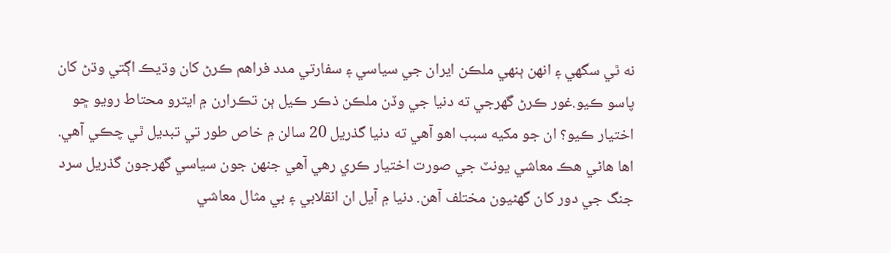نه ٿي سگهي ۽ انھن ٻنهي ملڪن ايران جي سياسي ۽ سفارتي مدد فراهم ڪرڻ کان وڌيڪ اڳتي وڌڻ کان پاسو ڪيو.غور ڪرڻ گهرجي ته دنيا جي وڏن ملڪن ذڪر ڪيل ٻن تڪرارن ۾ ايترو محتاط رويو ڇو اختيار ڪيو؟ ان جو مکيه سبب اهو آهي ته دنيا گذريل 20 سالن ۾ خاص طور تي تبديل ٿي چڪي آهي. اها هاڻي هڪ معاشي يونٽ جي صورت اختيار ڪري رهي آهي جنهن جون سياسي گهرجون گذريل سرد جنگ جي دور کان گھڻيون مختلف آهن. دنيا ۾ آيل ان انقلابي ۽ بي مثال معاشي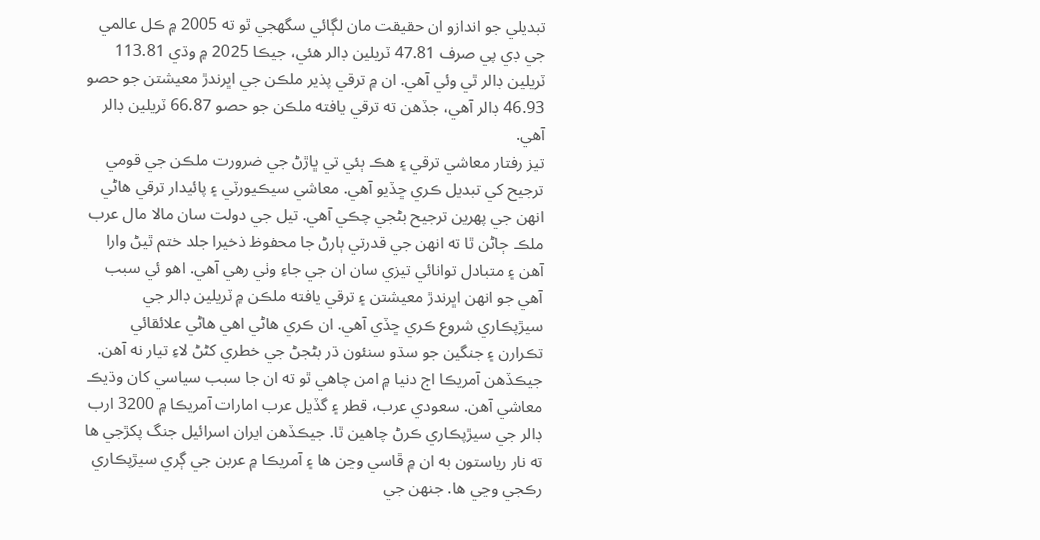تبديلي جو اندازو ان حقيقت مان لڳائي سگهجي ٿو ته 2005 ۾ ڪل عالمي جي ڊي پي صرف 47.81 ٽريلين ڊالر هئي، جيڪا 2025 ۾ وڌي 113.81 ٽريلين ڊالر ٿي وئي آهي. ان ۾ ترقي پذير ملڪن جي اڀرندڙ معيشتن جو حصو 46.93 ڊالر آهي، جڏهن ته ترقي يافته ملڪن جو حصو 66.87 ٽريلين ڊالر آهي.
تيز رفتار معاشي ترقي ۽ ھڪ ٻئي تي ڀاڙڻ جي ضرورت ملڪن جي قومي ترجيح کي تبديل ڪري ڇڏيو آهي. معاشي سيڪيورٽي ۽ پائيدار ترقي هاڻي انهن جي پھرين ترجيح بڻجي چڪي آهي. تيل جي دولت سان مالا مال عرب ملڪ ڄاڻن ٿا ته انھن جي قدرتي ٻارڻ جا محفوظ ذخيرا جلد ختم ٿيڻ وارا آهن ۽ متبادل توانائي تيزي سان ان جي جاءِ وٺي رهي آهي. اهو ئي سبب آهي جو انهن اڀرندڙ معيشتن ۽ ترقي يافته ملڪن ۾ ٽريلين ڊالر جي سيڙپڪاري شروع ڪري ڇڏي آهي. ان ڪري ھاڻي اھي هاڻي علائقائي تڪرارن ۽ جنگين جو سڌو سنئون ڌر بڻجڻ جي خطري کڻڻ لاءِ تيار نه آهن. جيڪڏهن آمريڪا اڄ دنيا ۾ امن چاهي ٿو ته ان جا سبب سياسي کان وڌيڪ معاشي آهن. سعودي عرب، قطر ۽ گڏيل عرب امارات آمريڪا ۾ 3200 ارب ڊالر جي سيڙپڪاري ڪرڻ چاهين ٿا. جيڪڏهن ايران اسرائيل جنگ پکڙجي ها ته نار رياستون به ان ۾ ڦاسي وڃن ها ۽ آمريڪا ۾ عربن جي ڳري سيڙپڪاري رڪجي وڃي ھا. جنهن جي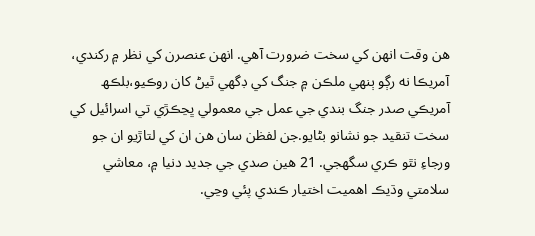هن وقت انھن کي سخت ضرورت آهي. انهن عنصرن کي نظر ۾ رکندي، آمريڪا نه رڳو ٻنهي ملڪن ۾ جنگ کي ڊگھي ٿيڻ کان روڪيو،بلڪھ آمريڪي صدر جنگ بندي جي عمل جي معمولي ڀڃڪڙي تي اسرائيل کي سخت تنقيد جو نشانو بڻايو.جن لفظن سان ھن ان کي لتاڙيو ان جو ورجاءِ نٿو ڪري سگھجي. 21 هين صدي جي جديد دنيا ۾، معاشي سلامتي وڌيڪ اهميت اختيار ڪندي پئي وڃي.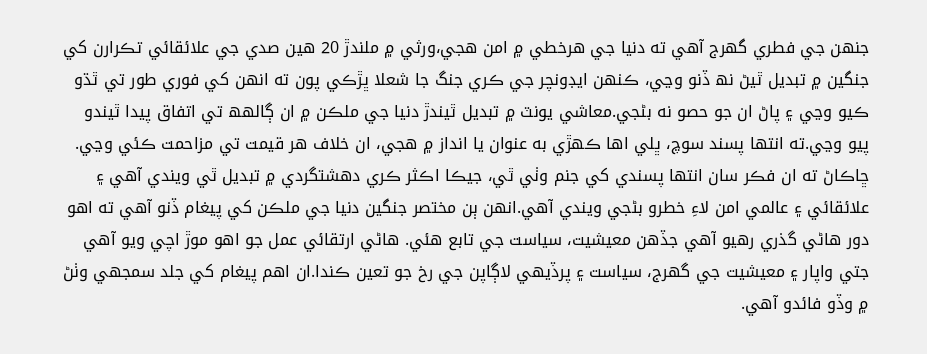جنهن جي فطري گھرج آهي ته دنيا جي هرخطي ۾ امن هجي،ورثي ۾ ملندڙ 20 هين صدي جي علائقائي تڪرارن کي جنگين ۾ تبديل ٿيڻ نھ ڏنو وڃي، ڪنهن ايڊونچر جي ڪري جنگ جا شعلا ڀڙڪي پون ته انهن کي فوري طور تي ٿڌو ڪيو وڃي ۽ پاڻ ان جو حصو نه بڻجي.معاشي يونٽ ۾ تبديل ٿيندڙ دنيا جي ملڪن ۾ ان ڳالھھ تي اتفاق پيدا ٿيندو پيو وڃي.ته انتها پسند سوچ، ڀلي اها ڪهڙي به عنوان يا انداز ۾ هجي، ان خلاف هر قيمت تي مزاحمت ڪئي وڃي. ڇاڪاڻ ته ان فڪر سان انتها پسندي کي جنم وٺي ٿي، جيڪا اڪثر ڪري دهشتگردي ۾ تبديل ٿي ويندي آهي ۽ علائقائي ۽ عالمي امن لاءِ خطرو بڻجي ويندي آهي.انهن ٻن مختصر جنگين دنيا جي ملڪن کي پيغام ڏنو آهي ته اهو دور هاڻي گذري رهيو آهي جڏھن معيشيت، سياست جي تابع ھئي. ھاڻي ارتقائي عمل جو اھو موڙ اچي ويو آھي جتي واپار ۽ معيشيت جي گھرج، سياست ۽ پرڏيھي لاڳاپن جي رخ جو تعين ڪندا.ان اھم پيغام کي جلد سمجھي وٺڻ ۾ وڏو فائدو آھي.